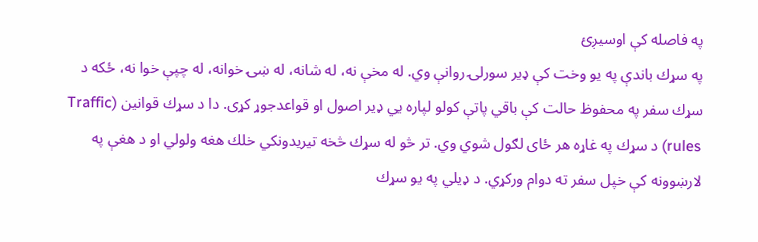په فاصله کې اوسيږئ
په سړك باندې په يو وخت کې ډير سورلۍ روانې وي. له مخې نه، له شانه، له ښۍ خوانه، له چپې خوا نه، ځکه د سړك سفر په محفوظ حالت کې باقي پاتې کولو لپاره يي ډير اصول او قواعدجوړ کړى. دا د سړك قوانين (Traffic rules) د سړك په غاړه هر ځاى لګول شوي وي. تر څو له سړك څخه تيريدونکي خلك هغه ولولي او د هغې په لارښوونه کې خپل سفر ته دوام ورکړي. د ډيلي په يو سړك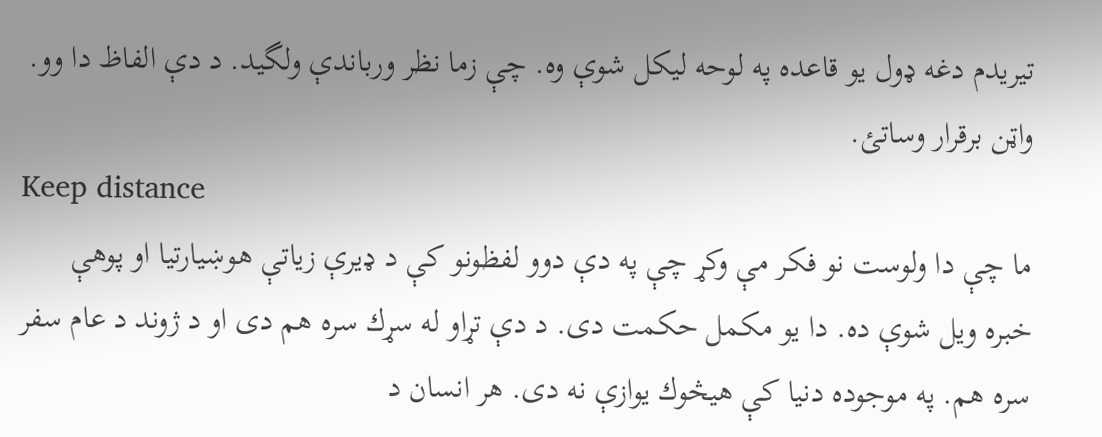تيريدم دغه ډول يو قاعده په لوحه ليکل شوې وه. چې زما نظر ورباندې ولگيد. د دې الفاظ دا وو.
واټن برقرار وساتئ.
Keep distance
ما چې دا ولوست نو فکر مې وکړ چې په دې دوو لفظونو کې د ډيرې زياتې هوښيارتيا او پوهې خبره ويل شوې ده. دا يو مکمل حکمت دى. د دې تړاو له سړك سره هم دى او د ژوند د عام سفر سره هم. په موجوده دنيا کې هيڅوك يوازې نه دى. هر انسان د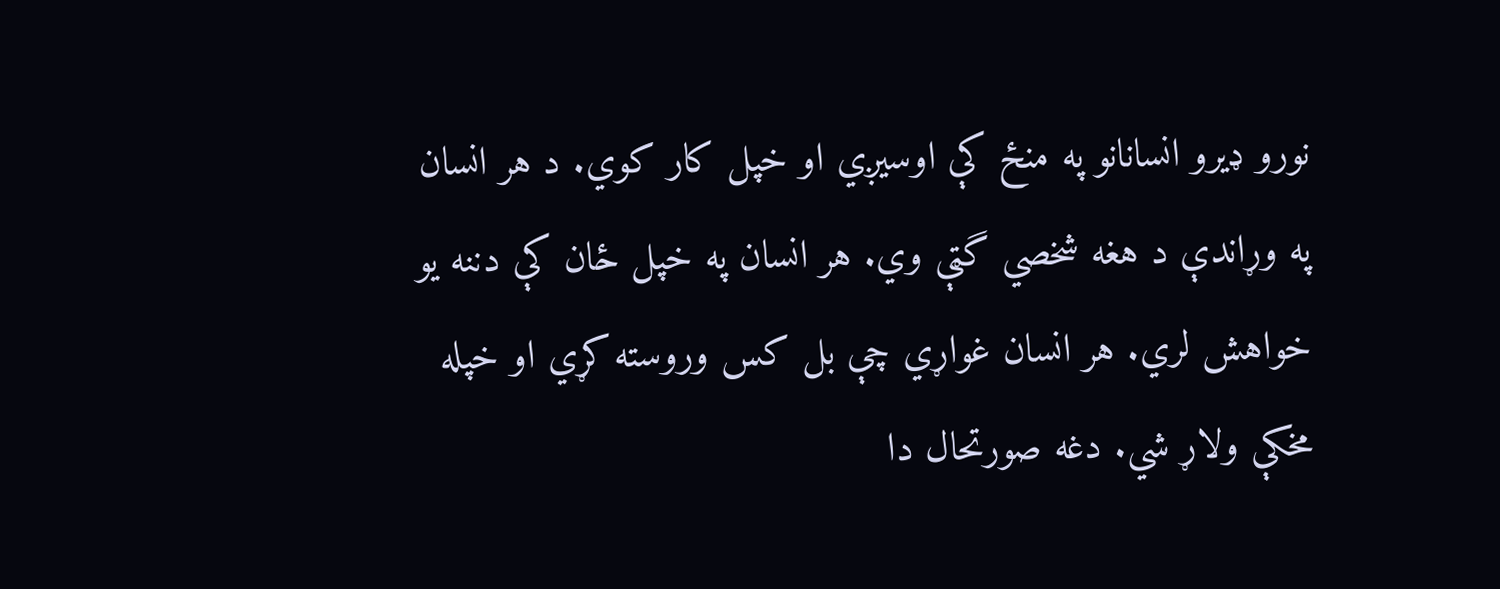نورو ډيرو انسانانو په منځ کې اوسيږي او خپل کار کوي. د هر انسان په وړاندې د هغه شخصي گټې وي. هر انسان په خپل ځان کې دننه يو خواهش لري. هر انسان غواړي چې بل کس وروسته کړي او خپله مخکې ولاړ شي. دغه صورتحال دا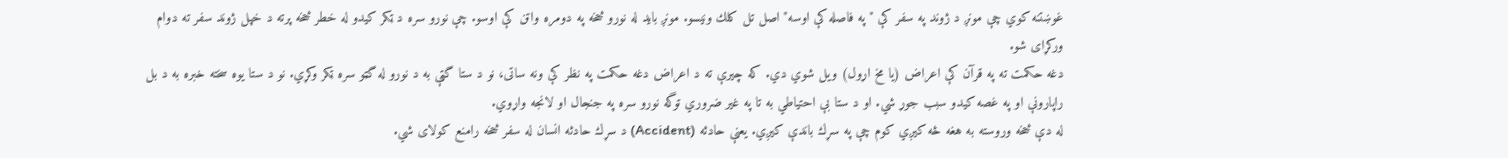غوښتنه کوي چې مونږ د ژوند په سفر کې "په فاصله کې اوسه" اصل تل کلك ونيسو. مونږ بايد له نورو څخه په دومره واټن کې اوسو. چې نورو سره د ټکر کيدو له خطر څخه پرته د خپل ژوند سفر ته دوام ورکړاى شو.
دغه حکمت ته په قرآن کې اعراض (يا مخ اړول) ويل شوي دي. که چيرې ته د اعراض دغه حکمت په نظر کې ونه ساتى، نو د ستا گټې به د نورو له گټو سره ټکر وکړي. نو د ستا يوه سخته خبره به د بل راپارونې او په غصه کيدو سبب جوړ شي. او د ستا بې احتياطي به تا په غير ضروري توگه نورو سره په جنجال او لانجه واړوي.
له دې څخه وروسته به هغه څه کيږي کوم چې په سړك باندې کيږي. يعنې حادثه (Accident) د سړك حادثه انسان له سفر څخه رامنع کولاى شي.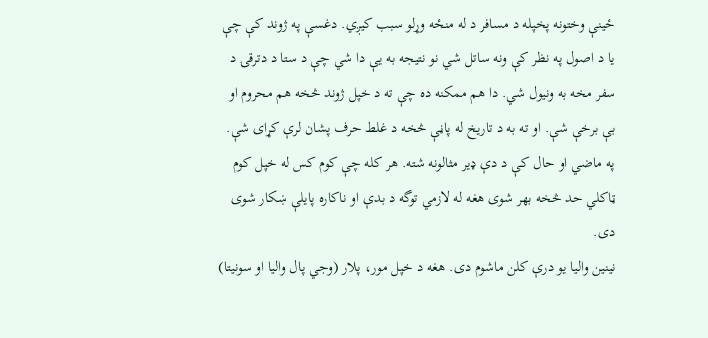ځينې وختونه پخپله د مسافر د له منځه وړلو سبب کيږي. دغسې په ژوند کې چې يا د اصول په نظر کې ونه ساتل شي نو نتيجه به يې دا شي چې د ستا د دترقۍ د سفر مخه به ونيول شي. دا هم ممکنه ده چې ته د خپل ژوند څخه هم محروم او بې برخې شې. او ته به د تاريخ له پاڼې څخه د غلط حرف پشان لرې کړاى شې. په ماضي او حال کې د دې ډير مثالونه شته. هر کله چې کوم کس له خپل کوم ټاکلي حد څخه بهر شوى هغه له لازمي توگه د بدې او ناکاره پايلې ښکار شوى دى.
نينين واليا يو درې کلن ماشوم دى. هغه د خپل مور، پلار (وجي پال واليا او سونيتا)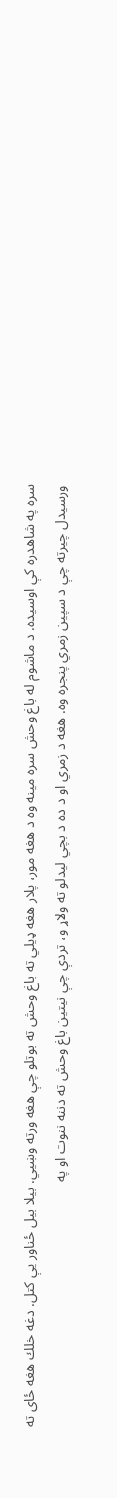سره په شاهدره کې اوسيده. د ماشوم له باغ وحش سره مينه وه د هغه مور، پلار هغه ډيلي ته باغ وحش ته بوتلو چې هغه ورته وښيي. بيلا بيل ځناور يې کتل. دغه خلك هغه ځاى ته ورسيدل چيرته چې د سپين زمري پنجره وه. هغه د زمري او د ده د بچي ليدلو ته ولاړ و، تردې چې نيتين باغ وحش ته دننه ننوت او په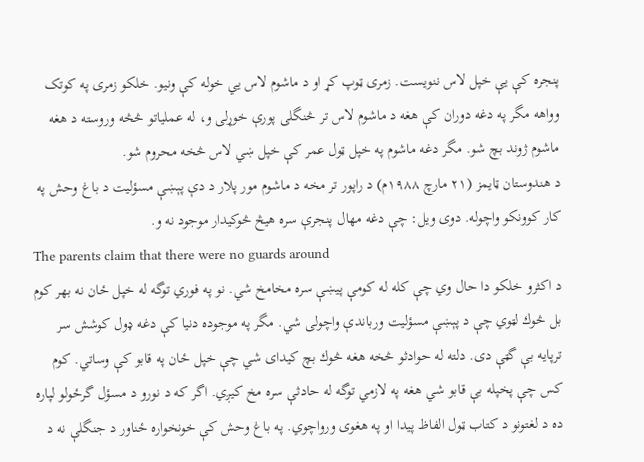پنجره کې يې خپل لاس ننويست. زمرى ټوپ کړ او د ماشوم لاس يي خوله کې ونيو. خلکو زمرى په کوتک وواهه مگر په دغه دوران کې هغه د ماشوم لاس تر څنگلى پورې خوړلى و، له عملياتو څڅه وروسته د هغه ماشوم ژوند بچ شو. مگر دغه ماشوم په خپل ټول عمر کې خپل ښي لاس څخه محروم شو.
د هندوستان ټايمز (٢١ مارچ ١٩٨٨م) د راپور تر مخه د ماشوم مور پلار د دې پېښې مسؤليت د باغ وحش په کار کوونکو واچوله. دوى ويل: چې دغه مهال پنجرې سره هيڅ څوکيدار موجود نه و.
The parents claim that there were no guards around
د اکثرو خلکو دا حال وي چې کله له کومې پيښې سره مخامخ شي. نو په فوري توگه له خپل ځان نه بهر کوم بل څوك لټوي چې د پېښې مسؤليت ورباندې واچولى شي. مگر په موجوده دنيا کې دغه ډول کوشش سر ترپايه بې گټې دى. دلته له حوادثو څخه هغه څوك بچ کيداى شي چې خپل ځان په قابو کې وساتي. کوم کس چې پخپله بې قابو شي هغه په لازمي توگه له حادثې سره مخ کيږي. اگر که د نورو د مسؤل گرځولو لپاره ده د لغتونو د کتاب ټول الفاظ پيدا او په هغوى ورواچوي. په باغ وحش کې خونخواره ځناور د جنگلې نه د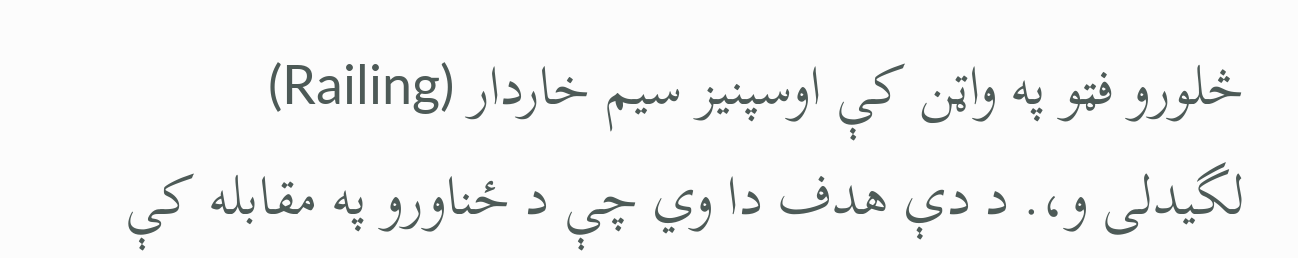څلورو فټو په واټن کې اوسپنيز سيم خاردار (Railing) لگيدلى و،. د دې هدف دا وي چې د ځناورو په مقابله کې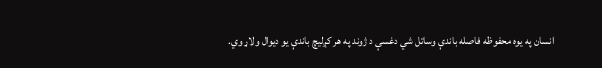انسان په يوه محفوظه فاصله باندې وساتل شي دغسې د ژوند په هر کږليچ باندې يو ديوال ولاړ وي.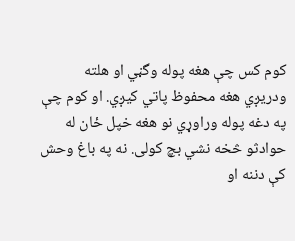کوم کس چې هغه پوله وگڼي او هلته ودريږي هغه محفوظ پاتي کيږي. او کوم چې په دغه پوله وراوړي نو هغه خپل ځان له حوادثو څخه نشي بچ کولى. نه په باغ وحش کې دننه او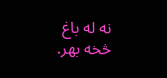نه له باغ څخه بهر.